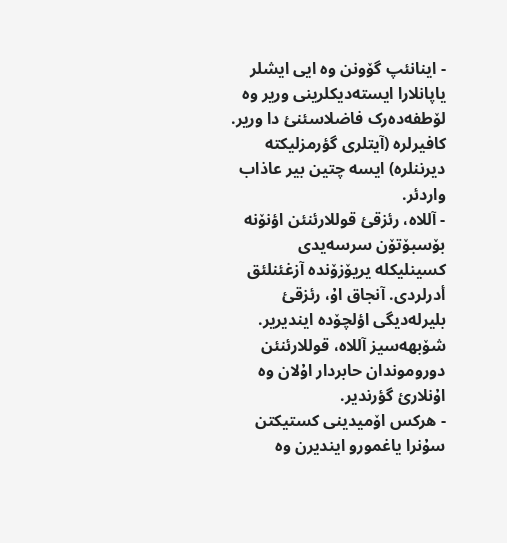- اینانئپ گۆونن وە ایی ایشلر یاپانلارا ایستەدیکلرینی وریر وە لۆطفەدەرک فاضلاسئنئ دا وریر. کافیرلرە (آیتلری گؤرمزلیکتە دیرننلرە) ایسە چتین بیر عاذاب واردئر.
- آللاە، رئزقئ قوللارئنئن اؤنۆنە بۆسبۆتۆن سرسەیدی کسینلیکلە یریۆزۆندە آزغئنلئق أدرلردی. آنجاق اۇ، رئزقئ بلیرلەدیگی اؤلچۆدە ایندیریر. شۆبهەسیز آللاە، قوللارئنئن دوروموندان حابردار اۇلان وە اۇنلارئ گؤرندیر.
- هرکس اۆمیدینی کستیکتن سۇنرا یاغمورو ایندیرن وە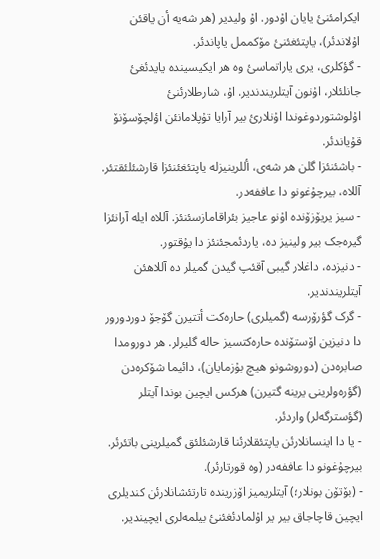ایکرامئنئ یایان اۇدور. اۇ ولیدیر (هر شەیە أن یاقئن اۇلاندئر)، یاپتئغئنئ مۆکممل یاپاندئر.
- گؤکلری، یری یاراتماسئ وە هر ایکیسیندە یایدئغئ جانلئلار، اۇنون آیتلریندندیر. اۇ، شارطلارئنئ اۇلوشتوردوغوندا اۇنلارئ بیر آرایا تۇپلامانئن اؤلچۆسۆنۆ قۇیاندئر.
- باشئنئزا گلن هر شەی، أللرینیزلە یاپتئغئنئزا قارشئلئقتئر. آللاە، بیرچۇغونو دا عاففەدر.
- سیز یریۆزۆندە اۇنو عاجیز بئراقامازسئنئز. آللاە ایلە آرانئزا گیرەجک بیر ولینیز دە، یاردئمجئنئز دا یۇقتور.
- دنیزدە، داغلار گیبی آقئپ گیدن گمیلر دە آللاهئن آیتلریندندیر.
- گرک گؤرۆرسە (گمیلری) حارەکت أتتیرن گۆجۆ دوردورور دا دنیزین اۆستۆندە حارەکتسیز حالە گلیرلر. هر دورومدا صابرەدن (دوروشونو هیچ بۇزمایان)، دائیما شۆکرەدن (گؤرەولرینی یرینە گتیرن) هرکس ایچین بوندا آیتلر (گؤسترگەلر) واردئر.
- یا دا اینسانلارئن یاپتئقلارئنا قارشئلئق گمیلرینی باتئرئر. بیرچۇغونو دا عاففەدر (وە قورتارئر).
- (بۆتۆن بونلار؛) آیتلریمیز اۆزریندە تارتئشانلارئن کندیلری ایچین قاچاجاق بیر یر اۇلمادئغئنئ بیلمەلری ایچیندیر.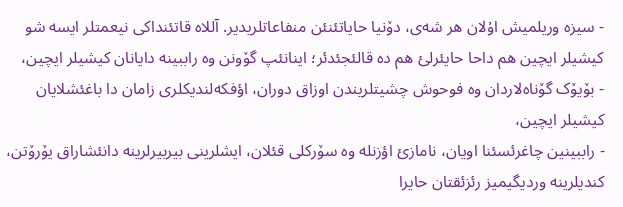- سیزە وریلمیش اۇلان هر شەی، دۆنیا حایاتئنئن منفاعاتلریدیر. آللاە قاتئنداکی نیعمتلر ایسە شو کیشیلر ایچین هم داحا حایئرلئ هم دە قالئجئدئر؛ اینانئپ گۆونن وە راببینە دایانان کیشیلر ایچین،
- بۆیۆک گۆناەلاردان وە فوحوش چشیتلریندن اوزاق دوران، اؤفکەلندیکلری زامان دا باغئشلایان کیشیلر ایچین،
- راببینین چاغرئسئنا اویان، نامازئ اؤزنلە وە سۆرکلی قئلان، ایشلرینی بیربیرلرینە دانئشاراق یۆرۆتن، کندیلرینە وردیگیمیز رئزئقتان حایرا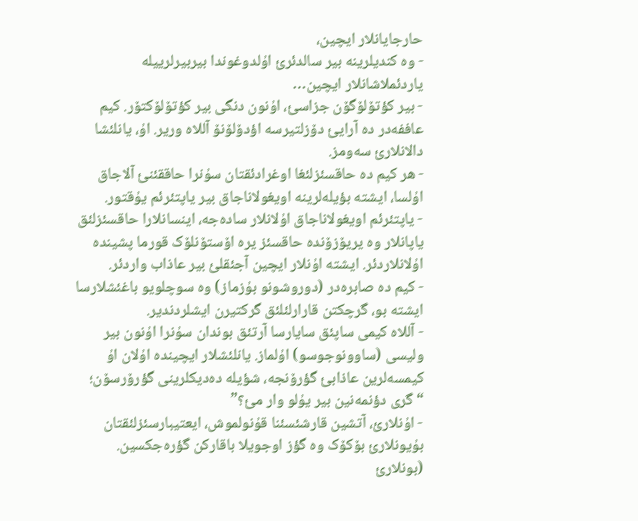حارجایانلار ایچین،
- وە کندیلرینە بیر سالدئرئ اۇلدوغوندا بیربیرلرییلە یاردئملاشانلار ایچین…
- بیر کؤتۆلۆگۆن جزاسئ، اۇنون دنگی بیر کؤتۆلۆکتۆر. کیم عاففەدر دە آرایئ دۆزلتیرسە اؤدۆلۆنۆ آللاە وریر. اۇ، یانلئشا دالانلارئ سەومز.
- هر کیم دە حاقسئزلئغا اوغرادئقتان سۇنرا حاققئنئ آلاجاق اۇلسا، ایشتە بؤیلەلرینە اویغولاناجاق بیر یاپتئرئم یۇقتور.
- یاپتئرئم اویغولاناجاق اۇلانلار سادەجە، اینسانلارا حاقسئزلئق یاپانلار وە یریۆزۆندە حاقسئز یرە اۆستۆنلۆک قورما پشیندە اۇلانلاردئر. ایشتە اۇنلار ایچین آجئقلئ بیر عاذاب واردئر.
- کیم دە صابرەدر (دوروشونو بۇزماز) وە سوچلویو باغئشلارسا ایشتە بو، گرچکتن قارارلئلئق گرکتیرن ایشلردندیر.
- آللاە کیمی ساپئق سایارسا آرتئق بوندان سۇنرا اۇنون بیر ولیسی (ساوونوجوسو) اۇلماز. یانلئشلار ایچیندە اۇلان اۇ کیمسەلرین عاذابئ گؤرۆنجە، شؤیلە دەدیکلرینی گؤرۆرسۆن؛ “گری دؤنمەنین بیر یۇلو وار مئ؟”
- اۇنلارئ، آتشین قارشئسئنا قۇنولموش، ایعتیبارسئزلئقتان بۇیونلارئ بۆکۆک وە گؤز اوجویلا باقارکن گؤرەجکسین. (بونلارئ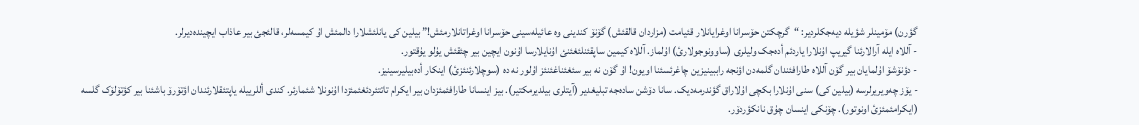گؤرن) مۆمینلر شؤیلە دیەجکلردیر: “گرچکتن حۆسرانا اوغرایانلار قئیامت (مزاردان قالقئش) گۆنۆ کندینی وە عائیلەسینی حۆسرانا اوغراتانلارمئش!” بیلین کی یانلئشلارا دالمئش اۇ کیمسەلر، قالئجئ بیر عاذاب ایچیندەدیرلر.
- آللاە ایلە آرالارئنا گیریپ اۇنلارا یاردئم أدەجک ولیلری (ساوونوجولارئ) اۇلماز. آللاە کیمین ساپقئنلئغئنئ اۇنایلارسا اۇنون ایچین بیر چئقئش یۇلو یۇقتور.
- دؤنۆشۆ اۇلمایان بیر گۆن آللاە طارافئندان گلمەدن اؤنجە راببینیزین چاغرئسئنا اویون! اۇ گۆن نە بیر سئغئناغئنئز اۇلور نە دە (سوچلارئنئزئ) اینکار أدەبیلیرسینیز.
- یۆز چەویریرلرسە (بیلین کی) سنی اۇنلارا بکچی اۇلاراق گؤندرمەدیک. سانا دۆشن سادەجە تبلیغدیر (آیتلری بیلدیرمکتیر). بیز اینسانا طارافئمئزدان بیر ایکرام تاتتئردئغئمئزدا اۇنونلا شئمارئر. کندی أللرییلە یاپتئقلارئندان اؤتۆرۆ باشئنا بیر کؤتۆلۆک گلسە (ایکرامئمئزئ اونوتور). چۆنکی اینسان چۇق نانکؤردۆر.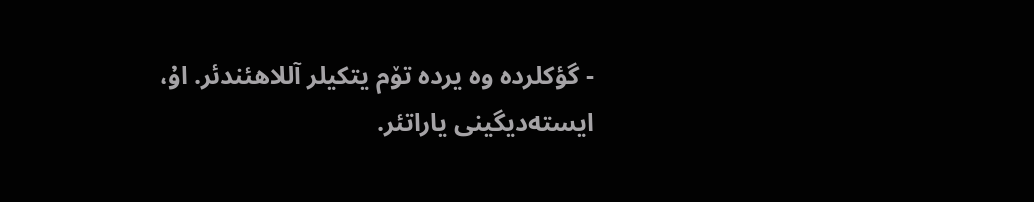- گؤکلردە وە یردە تۆم یتکیلر آللاهئندئر. اۇ، ایستەدیگینی یاراتئر.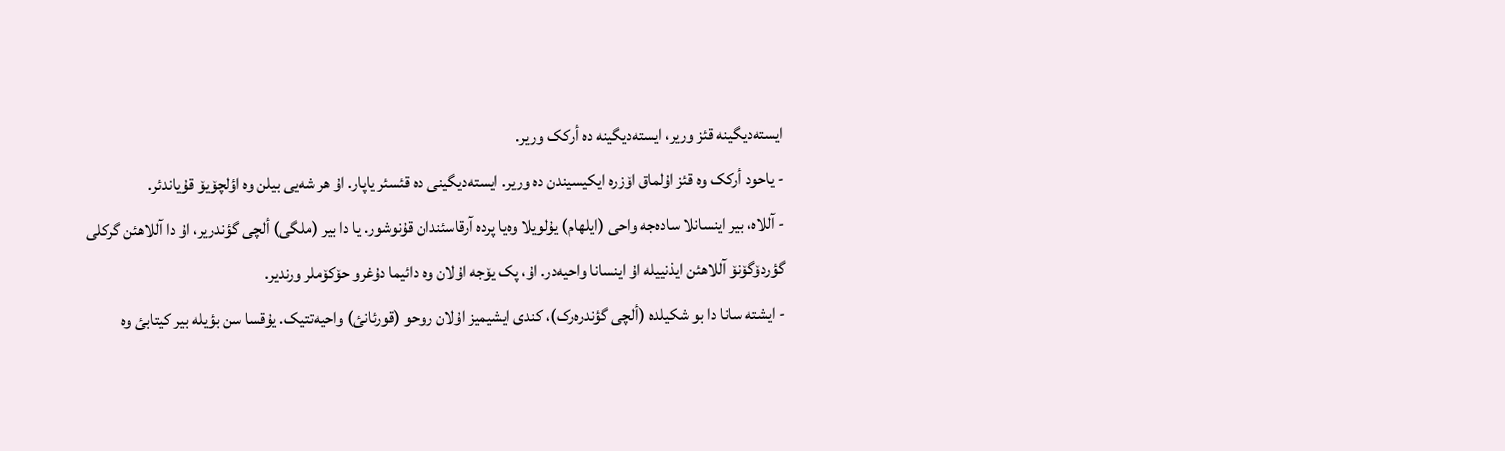ایستەدیگینە قئز وریر، ایستەدیگینە دە أرکک وریر.
- یاحود أرکک وە قئز اۇلماق اۆزرە ایکیسیندن دە وریر. ایستەدیگینی دە قئسئر یاپار. اۇ هر شەیی بیلن وە اؤلچۆیۆ قۇیاندئر.
- آللاە، بیر اینسانلا سادەجە واحی (ایلهام) یۇلویلا وەیا پردە آرقاسئندان قۇنوشور. یا دا بیر (ملگی) ألچی گؤندریر، اۇ دا آللاهئن گرکلی گؤردۆگۆنۆ آللاهئن ایذنییلە اۇ اینسانا واحیەدر. اۇ، پک یۆجە اۇلان وە دائیما دۇغرو حۆکۆملر ورندیر.
- ایشتە سانا دا بو شکیلدە (ألچی گؤندرەرک)، کندی ایشیمیز اۇلان روحو (قورئانئ) واحیەتتیک. یۇقسا سن بؤیلە بیر کیتابئ وە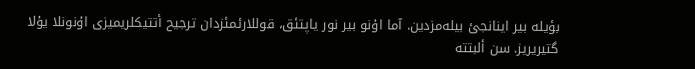بؤیلە بیر اینانجئ بیلەمزدین. آما اۇنو بیر نور یاپتئق، قوللارئمئزدان ترجیح أتتیکلریمیزی اۇنونلا یۇلا گتیریریز. سن ألبتتە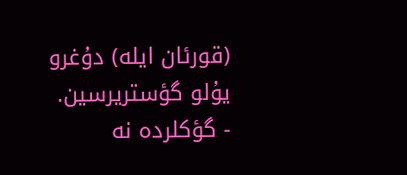(قورئان ایلە) دۇغرو یۇلو گؤستریرسین.
- گؤکلردە نە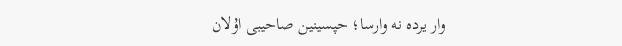وار یردە نە وارسا؛ حپسینین صاحیبی اۇلان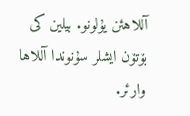آللاهئن یۇلونو. بیلین کی بۆتۆن ایشلر سۇنوندا آللاها وارئر.